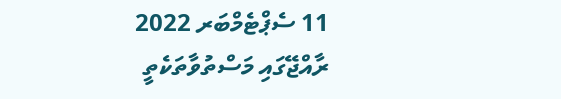11 ސެޕްޓެމްބަރ 2022
ރާއްޖޭގައި މަސްތުވާތަކެތީ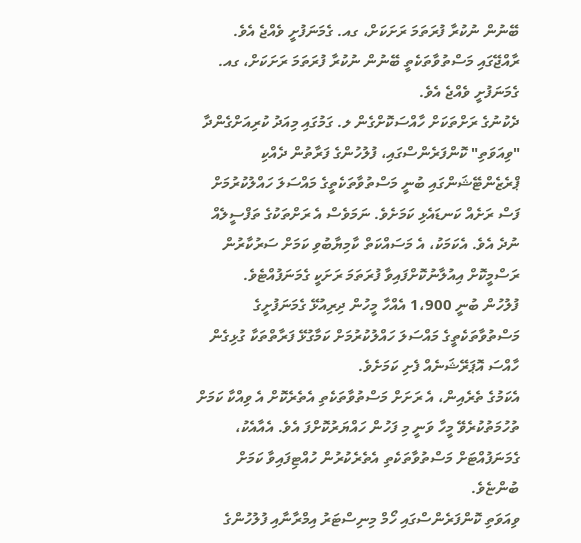ބޭނުން ނުކުރާ ފުރަތަމަ ރަށަކަށް، ގއ. ގެމަނަފުށީ ވެއްޖެ އެވެ.
ރާއްޖޭގައި މަސްތުވާތަކެތީ ބޭނުން ނުކުރާ ފުރަތަމަ ރަށަކަށް، ގއ. ގެމަނަފުށީ ވެއްޖެ އެވެ.
ދެކުނުގެ ރަށްތަކަށް ހާއްސަކޮށްގެން ލ. ގަމުގައި މިއަދު ކުރިއަށްގެންދާ "ވިއަވަތި" ކޮންފަރެންސްގައި، ފުލުހުންގެ ފަރާތުން ދެއްކި ޕްރެޒެންޓޭޝަންގައި ބުނީ މަސްތުވާތަކެތީގެ މައްސަލަ ހައްލުކުރުމަށް ފަސް ރަށެއް ކަނޑައެޅި ކަމަށެވެ. ނަމަވެސް އެ ރަށްތަކުގެ ތަފްސީލެއް ނުދެ އެވެ. އެކަމަކު، އެ މަސައްކަތް ކާމިޔާބުވި ކަމަށް ސަރުކާރުން ރަސްމީކޮށް އިއުލާނުކޮށްފައިވާ ފުރަތަމަ ރަށަކީ ގެމަނަފުއްޓެވެ.
ފުލުހުން ބުނީ 1،900 އެއްހާ މީހުން ދިރިއުޅޭ ގެމަނަފުށީގެ މަސްތުވާތަކެތީގެ މައްސަލަ ހައްލުކުރުމަށް ކަމާގުޅޭ ފަރާތްތަކާ ގުޅިގެން ހާއްސަ އޮޕަރޭޝަނެއް ފެށި ކަމަށެވެ.
އެކަމުގެ ތެރެއިން، އެ ރަށަށް މަސްތުވާތަކެތި އެތެރެކޮށް އެ ވިއްކާ ކަމަށް ތުހުމަތުކުރެވޭ މީހާ ވަނީ މި ފަހުން ހައްޔަރުކޮށްފަ އެވެ. އެއާއެކު، ގެމަނަފުއްޓަށް މަސްތުވާތަކެތި އެތެރެކުރުން ހުއްޓިފައިވާ ކަމަށް ބުންޏެވެ.
ވިއަވަތި ކޮންފަރެންސްގައި ހޯމް މިނިސްޓަރު އިމްރާނާއި ފުލުހުންގެ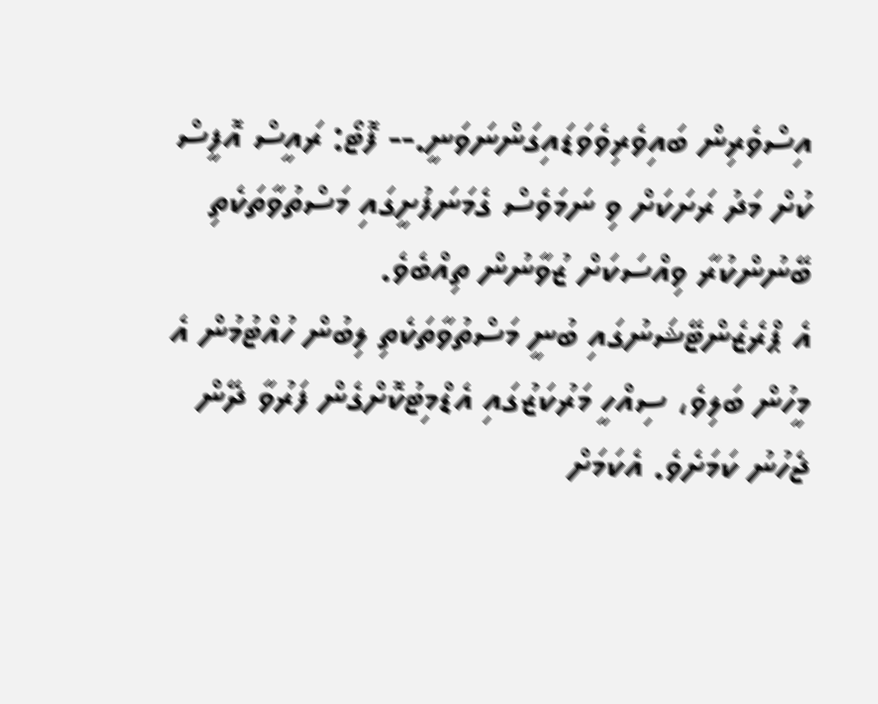އިސްވެރިން ބައިވެރިވެވަޑައިގަންނަވަނީ.-- ފޮޓޯ: ރައީސް އޮފީސް
ކުށް މަދު ރަށަކަށް ވި ނަމަވެސް ގެމަނަފުށީގައި މަސްތުވާތަކެތި ބޭނުންކުރާ ވިއްސަކަށް ޒުވާނުން ތިއްބެވެ.
އެ ޕްރެޒެންޓޭޝަނުގައި ބުނީ މަސްތުވާތަކެތި ލިބުން ހުއްޓުމުން އެ މީހުން ބަލިވެ، ސިއްހީ މަރުކަޒުގައި އެޑްމިޓުކޮށްގެން ފަރުވާ ދޭން ޖެހުނު ކަމަށެވެ. އެކަމަށް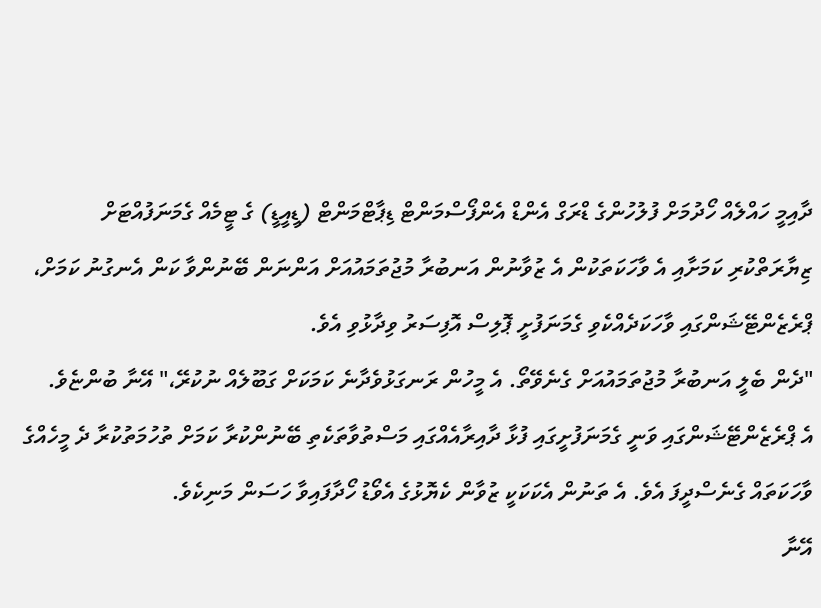ދާއިމީ ހައްލެއް ހޯދުމަށް ފުލުހުންގެ ޑްރަގް އެންޑް އެންފޯސްމަންޓް ޑިޕާޓްމަންޓް (ޑީއީޑީ) ގެ ޓީމެއް ގެމަނަފުއްޓަށް ޒިޔާރަތްކުރި ކަމަށާއި އެ ވާހަކަތަކުން އެ ޒުވާނުން އަނބުރާ މުޖުތަމައުއަށް އަންނަން ބޭނުންވާ ކަން އެނގުނު ކަމަށް، ޕްރެޒެންޓޭޝަންގައި ވާހަކަދެއްކެވި ގެމަނަފުށީ ޕޮލިސް އޮފިސަރު ވިދާޅުވި އެވެ.
"ދެން ބެލީ އަނބުރާ މުޖުތަމައުއަށް ގެނެވޭތޯ. އެ މީހުން ރަނގަޅުވެދާނެ ކަމަކަށް ގަބޫލެއް ނުކުރޭ،" އޭނާ ބުންޏެވެ.
އެ ޕްރެޒެންޓޭޝަންގައި ވަނީ ގެމަނަފުށީގައި ފުޅާ ދާއިރާއެއްގައި މަސްތުވާތަކެތި ބޭނުންކުރާ ކަމަށް ތުހުމަތުކުރާ ދެ މީހެއްގެ ވާހަކަތައް ގެނެސްދީފަ އެވެ. އެ ތަނުން އެކަކަކީ ޒުވާން ކެޔޮޅުގެ އެވޯޑު ހޯދާފައިވާ ހަސަން މަނިކެވެ.
އޭނާ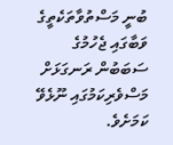ބުނީ މަސްތުވާތަކެތީގެ ވަބާގައި ޖެހުމުގެ ސަބަބުން ރަނގަޅަށް މަސްވެރިކަމުގައި ނޫޅެވޭ ކަމަށެވެ.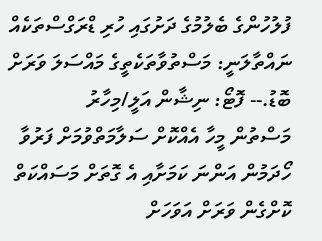ފުލުހުންގެ ބެލުމުގެ ދަށުގައި ހުރި ޑްރަގްސްތަކެއް ނައްތާލަނީ: މަސްތުވާތަކެތީގެ މައްސަލަ ވަރަށް ބޮޑު.-- ފޮޓޯ: ނިޝާން އަލީ/މިހާރު
މަސްތުން މީހާ އެއްކޮށް ސަލާމަތްވުމަށް ފަރުވާ ހޯދަމުން އަންނަ ކަމަށާއި އެ ގޮތަށް މަސައްކަތް ކޮށްގެން ވަރަށް އަވަހަށް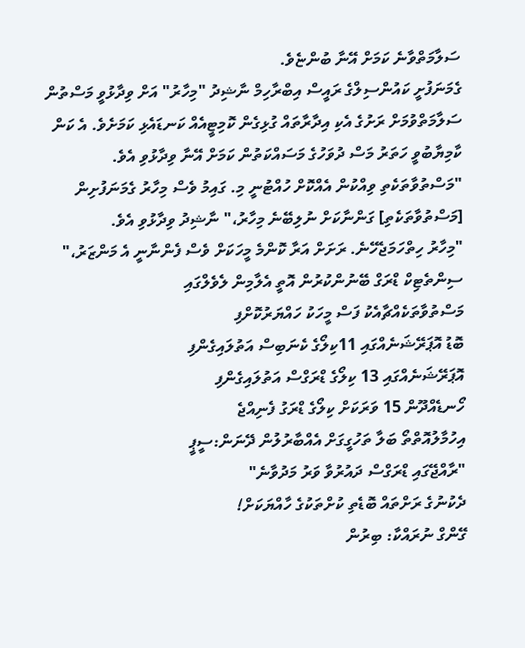ސަލާމަތްވާނެ ކަމަށް އޭނާ ބުންޏެވެ.
ގެމަނަފުށީ ކައުންސިލްގެ ރައީސް އިބްރާހިމް ނާޝިދު "މިހާރު" އަށް ވިދާޅުވީ މަސްތުން ސަލާމަތްވުމަށް ރަށުގެ އެކި އިދާރާތައް ގުޅިގެން ކޮމިޓީއެއް ކަނޑައެޅި ކަމަށެވެ. އެ ކަން ކާމިޔާބުވީ ހަތަރު މަސް ދުވަހުގެ މަސައްކަތުން ކަމަށް އޭނާ ވިދާޅުވި އެވެ.
"މަސްތުވާތަކެތި ވިއްކުން އެއްކޮށް ހުއްޓުނީ މި. ގައިމު ވެސް މިހާރު ގެމަނަފުށިން [މަސްތުވާތަކެތި] ގަންނާކަށް ނުލިބޭނެ މިހާރު،" ނާޝިދު ވިދާޅުވި އެވެ.
"މިހާރު ހިތްހަމަޖެހޭނެ. ރަށަށް އަރާ ކޮންމެ މީހަކަށް ވެސް ފެންނާނީ އެ މަންޒަރު،"
ސިންތެޓިކް ޑްރަގް ބޭނުންކުރުން އޮތީ އެލާމިން ލެވެލްގައި
މަސްތުވާތަކެއްޗާއެކު ފަސް މީހަކު ހައްޔަރުކޮށްފި
ބޮޑު އޮޕަރޭޝަނެއްގައި 11ކިލޯގެ ކެނަބިސް އަތުލައިގެންފި
އޮޕަރޭޝަނެއްގައި 13 ކިލޯގެ ޑްރަގްސް އަތުލައިގެންފި
ހޯނޑެއްދޫން 15 ވަރަކަށް ކިލޯގެ ޑްރަގު ފެނިއްޖެ
އިހުމާލުއޮތްތޯ ބަލާ ތަހުގީގަށް އެއްބާރުލުން ދޭނަން:ސީޕީ
"ރާއްޖޭގައި ޑްރަގްސް ދައުރުވާ ވަރު މަދުވާނެ"
ދެކުނުގެ ރަށްތައް ބޮޑެތި ކުށްތަކުގެ ހާއްޔަކަށް!
ގޭންގް ނުރައްކާ: ބިރުން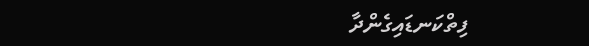ފިތްކަނޑައިގެންދާ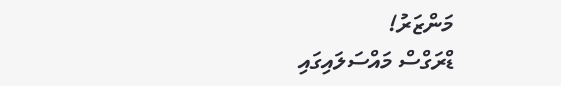މަންޒަރު!
ޑްރަގްސް މައްސަލައިގައި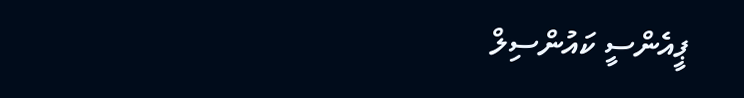ޕީއެންސީ ކައުންސިލް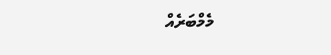މެމްބަރެއް